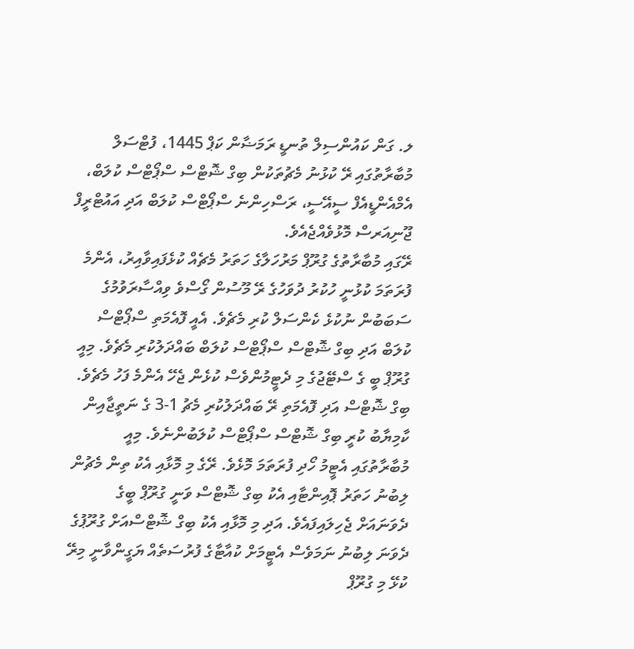ލ. ގަން ކައުންސިލް ތުނޑީ ރަމަޟާން ކަޕް 1445، ފުޓްސަލް މުބާރާތުގައި ރޭ ކުޅުނު މެޗުތަކުން ބިގް ޝޮޓްސް ސްޕޯޓްސް ކުލަބް، އެމްއެންޑީއެފް ސީއޭސީ، ރަސްހިންނެ ސްޕޯޓްސް ކުލަބް އަދި އައުޓްރީފް ޖޫނިއަރސް މޮޅުވެއްޖެއެވެ.
ރޭގައި މުބާރާތުގެ ގުރޫޕް މަރުހަލާގެ ހަތަރު މެޗެއް ކުޅެފައިވާއިރު، އެންމެ ފުރަތަމަ ކުޅުނީ ހުކުރު ދުވަހުގެ ރޭ މޫސުން ގޯސްވެ ވިއްސާރަވުމުގެ ސަބަބުން ނުކުޅެ ކެންސަލް ކުރި މެޗެވެ. އެއީ ފޮއެމަތި ސްޕޯޓްސް ކުލަބް އަދި ބިގް ޝޮޓްސް ސްޕޯޓްސް ކުލަބް ބައްދަލުކުރި މެޗެވެ. މިއީ ގުރޫޕް ބީ ގެ ސްޓޭޖުގެ މި ދެޓީމުންވެސް ކުޅެން ޖެހޭ އެންމެ ފަހު މެޗެވެ.
ބިގް ޝޮޓްސް އަދި ފޮއެމަތި ރޭ ބައްދަލުކުރި މެޗު 1-3 ގެ ނަތީޖާއިން ކާމިޔާބު ކުރީ ބިގް ޝޮޓްސް ސްޕޯޓްސް ކުލަބުންނެވެ. މިއީ މުބާރާތުގައި އެޓީމު ހޯދި ފުރަތަމަ މޮޅެވެ. ރޭގެ މި މޮޅާއި އެކު ތިން މެޗުން ލިބުނު ހަތަރު ޕޮއިންޓާއި އެކު ބިގް ޝޮޓްސް ވަނީ ގުރޫޕް ބީގެ ދެވަނައަށް ޖެހިލައިފައެވެ. އަދި މި މޮޅާއި އެކު ބިގް ޝޮޓްސްއަށް ގުރޫޕުގެ ދެވަނަ ލިބުނު ނަމަވެސް އެޓީމަށް ކުއާޓާގެ ފުރުސަތެއް ޔަގީންވާނީ މިރޭ ކުޅޭ މި ގުރޫޕް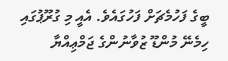ބީގެ ފަހުމެޗަށް ފަހުގައެވެ. އެއީ މި ގުރޫޕުގައި ހިމެނޭ މުންޑޫ ޒުވާނުންގެ ޖަމްޢިއްޔާ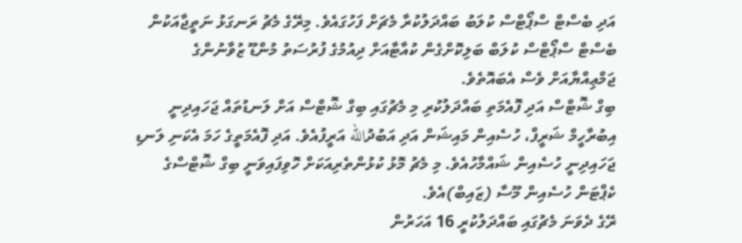އަދި ބެސްޓް ސްޕޯޓްސް ކުލަބު ބައްދަލުކުރާ މެޗަށް ފަހުގައެވެ. މިރޭގެ މެޗު ރަނގަޅު ނަތީޖާއަކުން ބެސްޓް ސްޕޯޓްސް ކުލަބް ބަލިކޮށްގެން ކުއާޓާއަށް ދިއުމުގެ ފުރުސަތު މުންޑޫ ޒުވާނުންގެ ޖަމްޢިއްޔާއަށް ވެސް އެބައޮތެވެ.
ބިގް ޝޮޓްސް އަދި ފޮއެމަތި ބައްދަލުކުރި މި މެޗުގައި ބިގް ޝޮޓްސް އަށް ލަނޑުތައް ޖަހައިދިނީ އިބުރާހީމް ޝަރީފް، ހުސެއިން މައިޝަން އަދި އަބުދުالله އަރީފުއެވެ. އަދި ފޮއެމަތީގެ ހަމަ އެކަނި ލަނޑި ޖަހައިދިނީ ހުސެއިން ޝައްމާހުއެވެ. މި މެޗު މޮޅު ކުޅުންތެރިއަކަށް ހޮވިފައިވަނީ ބިގް ޝޮޓްސްގެ ކެޕްޓަން ހުސެއިން މޫސާ (ޒައިބް)އެވެ.
ރޭގެ ދެވަނަ މެޗުގައި ބައްދަލުކުރީ 16 އަހަރުން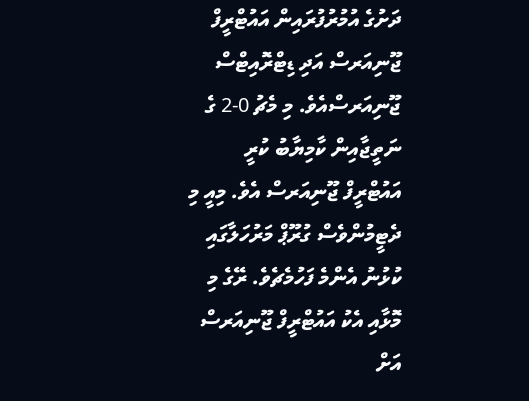ދަށުގެ އުމުރުފުރައިން އައުޓްރީފް ޖޫނިއަރސް އަދި ޑިޓްރޮއިޓްސް ޖޫނިއަރސްއެވެ. މި މެޗު 0-2 ގެ ނަތީޖާއިން ކާމިޔާބު ކުރީ އައުޓްރީފް ޖޫނިއަރސް އެވެ. މިއީ މި ދެޓީމުންވެސް ގުރޫޕް މަރުހަލާގައި ކުޅުނު އެންމެ ފަހުމެޗެވެ. ރޭގެ މި މޮޅާއި އެކު އައުޓްރީފް ޖޫނިއަރސް އަށް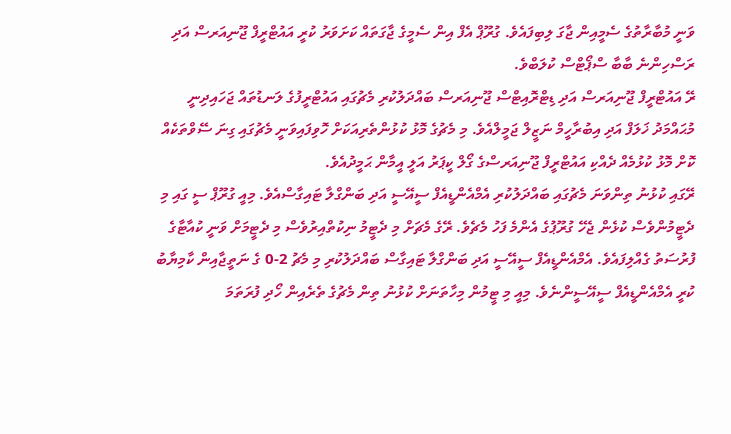ވަނީ މުބާރާތުގެ ސެމީއިން ޖާގަ ލިބިފައެވެ. ގުރޫޕް އެފް އިން ސެމީގެ ޖާގަތައް ކަށަވަރު ކުރީ އައުޓްރީފް ޖޫނިއަރސް އަދި ރަސްހިންނެ ބާބާ ސްޕޯޓްސް ކުލަބްވެ.
ރޭ އައުޓްރީފް ޖޫނިއަރސް އަދި ޑިޓްރޮއިޓްސް ޖޫނިއަރސް ބައްދަލުކުރި މެޗުގައި އައުޓްރީފުގެ ލަނޑުތައް ޖަހައިދިނީ މުޙައްމަދު ޚަލަފް އަދި އިބުރާހީމް ނަޒީލް ޖަމީލްއެވެ. މި މެޗުގެ މޮޅު ކުޅުންތެރިއަކަށް ހޮވިފައިވަނީ މެޗުގައި ގިނަ ސޭވްތަކެއް ކޮށް މޮޅު ކުޅުމެއް ދެއްކި އައުޓްރީފް ޖޫނިއަރސްގެ ގޯލް ކީޕަރު އަލީ އީމާން ޙަމީދުއެވެ.
ރޭގައި ކުޅުނު ތިންވަނަ މެޗުގައި ބައްދަލުކުރި އެމްއެންޑީއެފް ސީއޭސީ އަދި ބަންގްލާ ޓައިގާސްއެވެ. މިއީ ގުރޫޕް ސީ ގައި މި ދެޓީމުންވެސް ކުޅެން ޖެހޭ ގުރޫޕުގެ އެންމެ ފަހު މެޗެވެ. ރޭގެ މެޗަށް މި ދެޓީމު ނިކުތްއިރުވެސް މި ދެޓީމަށް ވަނީ ކުއާޓާގެ ފުރުސަތު ގެއްލިފައެވެ. އެމްއެންޑީއެފް ސީއޭސީ އަދި ބަންގްލާ ޓައިގާސް ބައްދަލުކުރި މި މެޗު 2-0 ގެ ނަތީޖާއިން ކާމިޔާބު ކުރީ އެމްއެންޑީއެފް ސީއޭސީންނެވެ. މިއީ މި ޓީމުން މިހާތަނަށް ކުޅުނު ތިން މެޗުގެ ތެރެއިން ހޯދި ފުރަތަމަ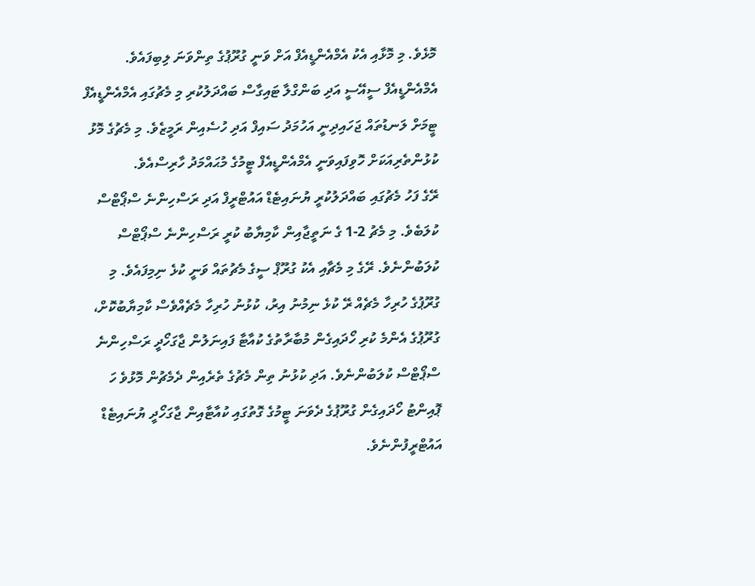މޮޅެވެ. މި މޮޅާއި އެކު އެމްއެންޑީއެފް އަށް ވަނީ ގުރޫޕުގެ ތިންވަނަ ލިބިފައެވެ.
އެމްއެންޑީއެފް ސީއޭސީ އަދި ބަންގްލާ ޓައިގާސް ބައްދަލުކުރި މި މެޗުގައި އެމްއެންޑީއެފް ޓީމަށް ލަނޑުތައް ޖަހައިދިނީ އަހުމަދު ސައިފް އަދި ހުސެއިން ރަމީޒެވެ. މި މެޗުގެ މޮޅު ކުޅުންތެރިއަކަށް ހޮވިފައިވަނީ އެމްއެންޑީއެފް ޓީމުގެ މުޙައްމަދު ހާރިސްއެވެ.
ރޭގެ ފަހު މެޗުގައި ބައްދަލުކުރީ ޔުނައިޓެޑް އައުޓްރީފް އަދި ރަސްހިންނެ ސްޕޯޓްސް ކުލަބެވެ. މި މެޗު 2-1 ގެ ނަތީޖާއިން ކާމިޔާބު ކުރީ ރަސްހިންނެ ސްޕޯޓްސް ކުލަބުންނެވެ. ރޭގެ މި މެޗާއި އެކު ގުރޫޕް ސީގެ މެޗުތައް ވަނީ ކުޅެ ނިމިފައެވެ. މި ގުރޫޕުގެ ހުރިހާ މެޗެއް ރޭ ކުޅެ ނިމުނު އިރު، ކުޅުނު ހުރިހާ މެޗެއްވެސް ކާމިޔާބުކޮށް، ގުރޫޕުގެ އެންމެ ކުރި ހޯދައިގެން މުބާރާތުގެ ކުއާޓާ ފައިނަލުން ޖާގަހޯދީ ރަސްހިންނެ ސްޕޯޓްސް ކުލަބުންނެވެ. އަދި ކުޅުނު ތިން މެޗުގެ ތެރެއިން ދެމެޗުން މޮޅުވެ ހަ ޕޮއިންޓު ހޯދައިގެން ގުރޫޕުގެ ދެވަނަ ޓީމުގެ ގޮތުގައި ކުއާޓާއިން ޖާގަހޯދީ ޔުނައިޓެޑް އައުޓްރީފުންނެވެ.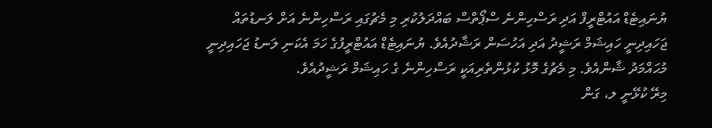ޔުނައިޓެޑް އައުޓްރީފް އަދި ރަސްހިންނެ ސްޕޯތްސް ބައްދަލުކުރި މި މެޗުގައި ރަސްހިންނެ އަށް ލަނޑުތައް ޖަހައިދިނީ ހައިޝަމް ރަޝީދު އަދި އަހުސަން ރަޝާދުއެވެ. ޔުނައިޓެޑް އައުޓްރީފުގެ ހަމަ އެކަނި ލަނޑު ޖަހައިދިނީ މުޙައްމަދު ޝާންއެވެ. މި މެޗުގެ މޮޅު ކުޅުންތެރިއަކީ ރަސްހިންނެ ގެ ހައިޝަމް ރަޝީދުއެވެ.
މިރޭ ކުޅޭނީ ލ، ގަން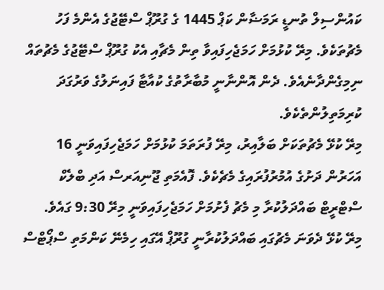ކައުންސިލް ތުނޑީ ރަމަޟާން ކަޕް 1445 ގެ ގުރޫޕް ސްޓޭޖުގެ އެންމެ ފަހު މެޗުތަކެވެ. މިރޭ ކުޅުމަށް ހަމަޖެހިފައިވާ ތިން މެޗާއި އެކު ގުރޫޕް ސްޓޭޖުގެ މެޗުތައް ނިމިގެންދާނެއެވެ. ދެން އޮންނާނީ މުބާރާތުގެ ކުއާޓާ ފައިނަލުގެ ވަރުގަދަ ކުރިމަތިލުންތެކެވެ.
މިރޭ ކުޅޭ މެޗުތަކަށް ބަލާއިރު، މިރޭ ފުރަތަމަ ކުޅުމަށް ހަމަޖެހިފައިވަނީ 16 އަހަރުން ދަށުގެ އުމުރުފުރައިގެ މެޗެކެވެ. ފޮއެމަތި ޖޫނިއަރސް އަދި ބްލެކް ސްޓްރީޓް ބައްދަލުކުރާ މި މެޗު ފެށުމަށް ހަމަޖެހިފައިވަނީ މިރޭ 9:30 ގައެވެ.
މިރޭ ކުޅޭ ދެވަނަ މެޗުގައި ބައްދަލުކުރާނީ ގުރޫޕް އޭގައި ހިމެނޭ ކަންމަތި ސްޕޯޓްސް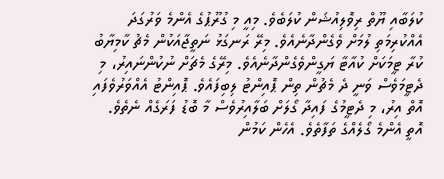ކުލަބާއި ޔޫތް ރިވޮލިއުޝަން ކުލަބެވެ. މިއީ މި ގުރޫޕުގެ އެންމެ ވަރުގަދަ އެއްކުރިމަތި ލުމަށް ވެގެންދާނެއެވެ. މިރޭ ރަނގަޅު ނަތީޖާއަކުން މެޗު ކާމިޔާބު ކުރާ ޓީމަކަށް ކުއާޓާ ޔަގީންވެގެންދާނެއެވެ. މިރޭގެ މެޗަށް ނުކުންނައިރު، މި ދެޓީމަވެސް ވަނީ ދެ މެޗުން ތިން ޕޮއިންޓު ލިބިފައެވެ. ޕޮއިންޓު އެއްވަރުވެފައި އޮތް އިރު، މި ދެޓީމުގެ ފައިދާ ގޯލަށް ބަލާއިރުވެސް މާ ބޮޑު ފަރަގެއް ނެތެވެ. އޮތީ އެންމެ ގޯލެއްގެ ތަފާތެވެ. އެހެން ކަމުން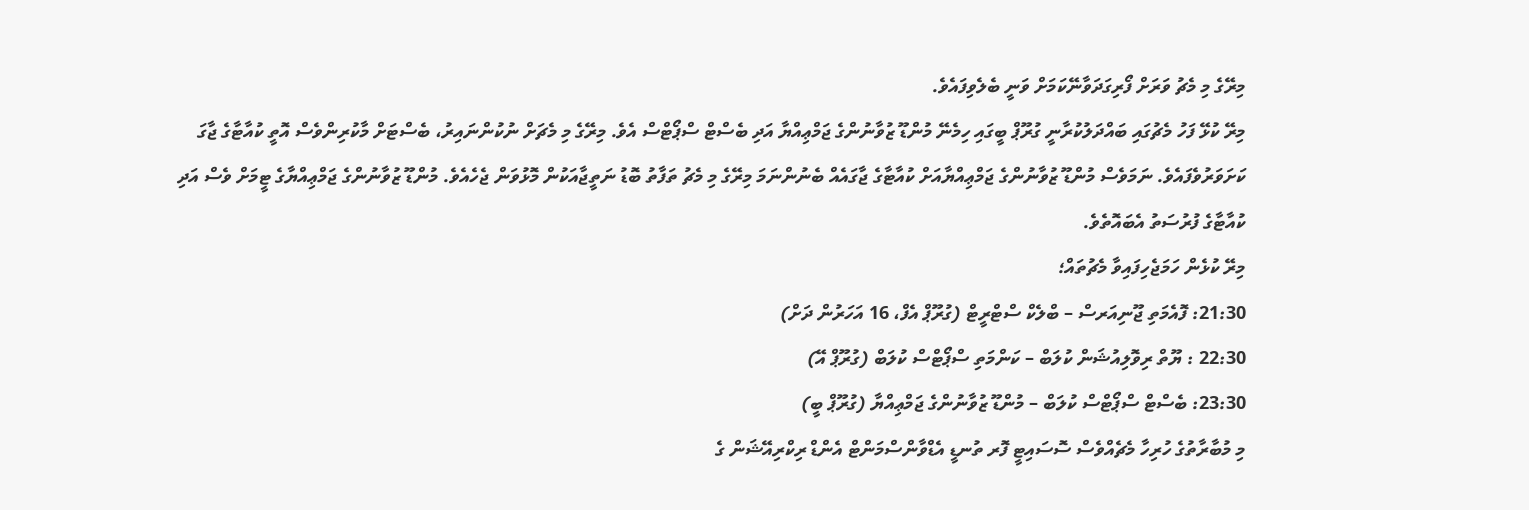މިރޭގެ މި މެޗު ވަރަށް ފޯރިގަދަވާނޭކަމަށް ވަނީ ބެލެވިފައެވެ.
މިރޭ ކުޅޭ ފަހު މެޗުގައި ބައްދަލުކުރާނީ ގުރޫޕް ބީގައި ހިމެނޭ މުންޑޫ ޒުވާނުންގެ ޖަމްޢިއްޔާ އަދި ބެސްޓް ސްޕޯޓްސް އެވެ. މިރޭގެ މި މެޗަށް ނުކުންނައިރު، ބެސްޓަށް މާކުރިންވެސް އޮތީ ކުއާޓާގެ ޖާގަ ކަށަވަރުވެފައެވެ. ނަމަވެސް މުންޑޫ ޒުވާނުންގެ ޖަމްޢިއްޔާއަށް ކުއާޓާގެ ޖާގައެއް ބެނުންނަމަ މިރޭގެ މި މެޗު ތަފާތު ބޮޑު ނަތީޖާއަކުން މޮޅުވަން ޖެހެއެވެ. މުންޑޫ ޒުވާނުންގެ ޖަމްޢިއްޔާގެ ޓީމަށް ވެސް އަދި ކުއާޓާގެ ފުރުސަތު އެބައޮތެވެ.
މިރޭ ކުޅެން ހަމަޖެހިފައިވާ މެޗުތައް؛
21:30: ފޮއެމަތި ޖޫނިއަރސް – ބްލެކް ސްޓްރީޓް (ގުރޫޕް އެފް، 16 އަހަރުން ދަށް)
22:30 : ޔޫތް ރިވޮލިއުޝަން ކުލަބް – ކަންމަތި ސްޕޯޓްސް ކުލަބް (ގުރޫޕް އޭ)
23:30: ބެސްޓް ސްޕޯޓްސް ކުލަބް – މުންޑޫ ޒުވާނުންގެ ޖަމްޢިއްޔާ (ގުރޫޕް ބީ)
މި މުބާރާތުގެ ހުރިހާ މެޗެއްވެސް ސޮސައިޓީ ފޮރ ތުނޑީ އެޑްވާންސްމަންޓް އެންޑް ރިކްރިއޭޝަން ގެ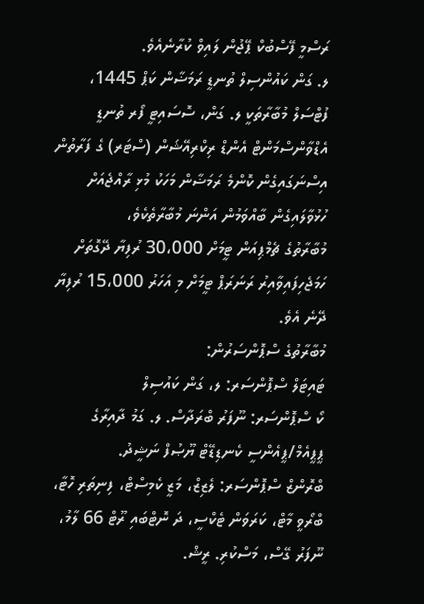ރަސްމީ ފޭސްބުކް ޕޭޖުން ލައިވް ކުރާނެއެވެ.
ލ. ގަން ކައުންސިލް ތުނޑީ ރަމަޟާން ކަޕް 1445، ފުޓްސަލް މުބާރާތަކީ ލ. ގަން، ސޮސައިޓީ ފޯރ ތުނޑީ އެޑްވާންސްމަންޓް އެންޑް ރިކްރިއޭޝަން (ސްޓަރ) ގެ ފަރާތުން އިސްނަގައިގެން ކޮންމެ ރަމަޟާން މަހަކު މުޅި ރާއްޖެއަށް ހުޅުވާލައިގެން ބާއްވަމުން އަންނަ މުބާރާތެކެވެ،
މުބާރާތުގެ ޗެމްޕިއަން ޓީމަށް 30،000 ރުފިޔާ ދޭގޮތަށް ހަމަޖެހިފައިވާއިރު ރަނަރަޕް ޓީމަށް މި އަހަރު 15،000 ރުފިޔާ ދޭނެ އެވެ.
މުބާރާތުގެ ސްޕޮންސަރުން:
ޓައިޓަލް ސްޕޮންސަރ: ލ، ގަން ކައުސިލް
ކޯ ސްޕޮންސަރ: ނޫފަރު ބްރަދާސް. ލ. ގަމު ދާއިރާގެ ޕީޕީއެމް/ޕީއެންސީ ކެނޑިޑޭޓް ޔޫޞުފް ނަޝީދު.
ބްރޮންޒް ސްޕޮންސަރ: ލެޒިޒް، މަޒީ ކެމިސްޓް، ފިނިތަރި ހޮޓާ، ބްރޯވީ މާޓް، ކަރަވަން ޓެކްސީ، ދަ ނޮޓްބައި ރޫޓް 66 ލާމު، ނޫފަރު ގޭސް، މަސްކުރި. ރީޝް.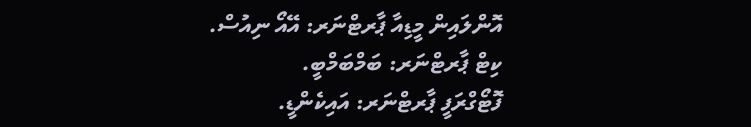އޮންލައިން މީޑިއާ ޕާރޓްނަރ: އޭއޯ ނިއުސް.
ކިޓް ޕާރޓްނަރ: ބަމްބަމްބީ.
ފޮޓޯގްރަފީ ޕާރޓްނަރ: އައިކެންޑީ.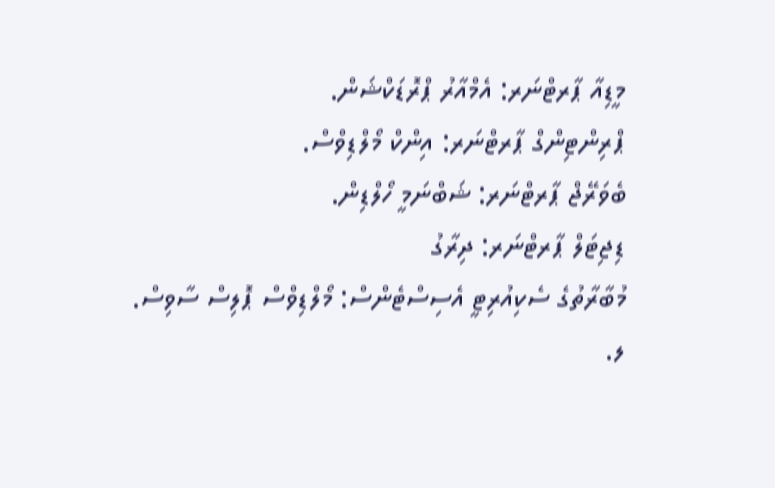މީޑިއާ ޕާރޓްނަރ: އެމްއާރު ޕްރޮޑަކްޝަން.
ޕްރިންޓިންގް ޕާރޓްނަރ: އިންކް މޯލްޑިވްސް.
ބެވަރޭޖް ޕާރޓްނަރ: ޝަބްނަމީ ހޯލްޑިން.
ޑިޖިޓަލް ޕާރޓްނަރ: ދިރާގު
މުބާރާތުގެ ސެކިއުރިޓީ އެސިސްޓެންސް: މޯލްޑިވްސް ޕޮލިސް ސާވިސް.
ލ.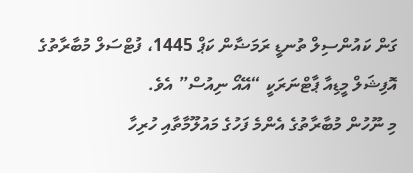ގަން ކައުންސިލް ތުނޑީ ރަމަޟާން ކަޕް 1445، ފުޓްސަލް މުބާރާތުގެ އޮފިޝަލް މީޑިއާ ޕާޓްނަރަކީ “އޭއޯ ނިއުސް” އެވެ.
މި ނޫހުން މުބާރާތުގެ އެންމެ ފަހުގެ މައުލޫމާތާއި ހުރިހާ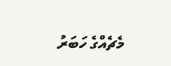މެޗެއްގެ ހަބަރު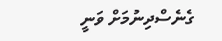ގެނެސްދިނުމަށް ވަނީ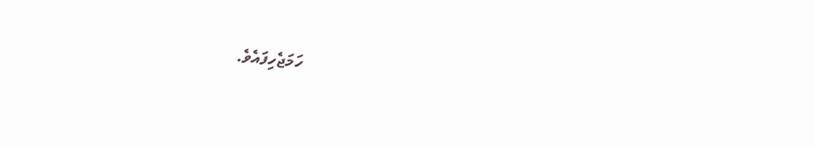ހަމަޖެހިފައެވެ.